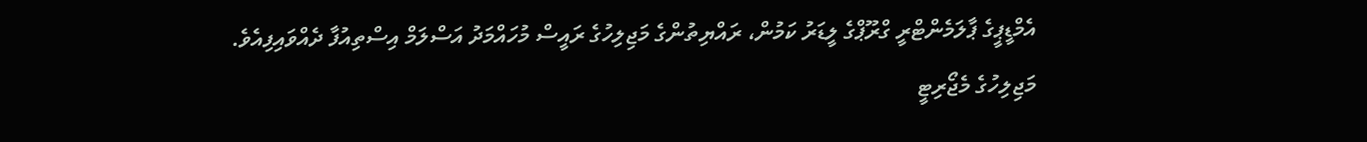އެމްޑީޕީގެ ޕާލަމެންޓްރީ ގްރޫޕްގެ ލީޑަރު ކަމުން، ރައްޔިތުންގެ މަޖިލިހުގެ ރައީސް މުހައްމަދު އަސްލަމް އިސްތިއުފާ ދެއްވައިފިއެވެ.
މަޖިލިހުގެ މެޖޯރިޓީ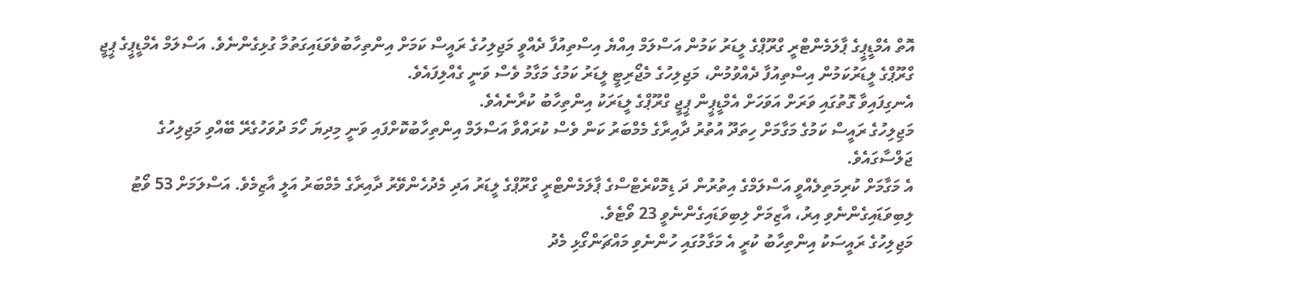އޮތް އެމްޑީޕީގެ ޕާލަމެންޓްރީ ގްރޫޕްގެ ލީޑަރު ކަމުން އަސްލަމް އިއްޔެ އިސްތިއުފާ ދެއްވީ މަޖިލިހުގެ ރައީސް ކަމަށް އިންތިހާބުވެވަޑައިގަތުމާ ގުޅިގެންނެވެ. އަސްލަމް އެމްޑީޕީގެ ޕީޖީ ގްރޫޕްގެ ލީޑަރުކަމުން އިސްތިއުފާ ދެއްވުމުން، މަޖިލިހުގެ މެޖޯރިޓީ ލީޑަރު ކަމުގެ މަގާމު ވެސް ވަނީ ގެއްލިފައެވެ.
އެނގިފައިވާ ގޮތުގައި ވަރަށް އަވަހަށް އެމްޑީޕީން ޕީޖީ ގްރޫޕްގެ ލީޑަރަކު އިންތިހާބު ކުރާނެއެވެ.
މަޖިލިހުގެ ރައީސް ކަމުގެ މަގާމަށް ހިތަދޫ އުތުރު ދާއިރާގެ މެމްބަރު ކަން ވެސް ކުރައްވާ އަސްލަމް އިންތިހާބުކޮށްފައި ވަނީ މިދިޔަ ހޯމަ ދުވަހުގެރޭ ބޭއްވި މަޖިލިހުގެ ޖަލްސާގައެވެ.
އެ މަގާމަށް ކުރިމަތިލެއްވީ އަސްލަމްގެ އިތުރުން ދަ ޑިމޮކްރެޓްސްގެ ޕާލަމެންޓްރީ ގްރޫޕްގެ ލީޑަރު އަދި މެދުހެންވޭރު ދާއިރާގެ މެމްބަރު އަލީ އާޒިމެވެ. އަސްލަމަށް 53 ވޯޓު ލިބިވަޑައިގެންނެވި އިރު، އާޒިމަށް ލިބިވަޑައިގެންނެވީ 23 ވޯޓެވެ.
މަޖިލިހުގެ ރައީސަކު އިންތިހާބު ކުރީ އެ މަގާމުގައި ހުންނެވި މައްޗަންގޯޅި މެދު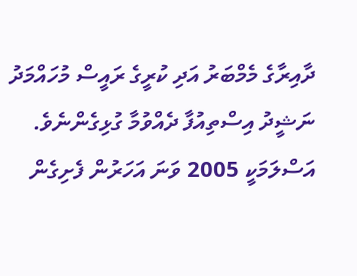ދާއިރާގެ މެމްބަރު އަދި ކުރީގެ ރައީސް މުހައްމަދު ނަޝީދު އިސްތިއުފާ ދެއްވުމާ ގުޅިގެންނެވެ.
އަސްލަމަކީ 2005 ވަނަ އަހަރުން ފެށިގެން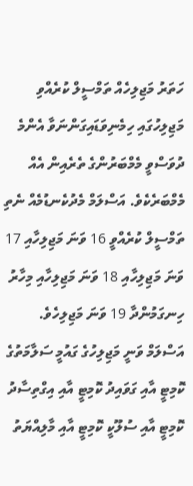ހަތަރު މަޖިލިހެއް ތަމްސީލް ކުރެއްވި މަޖިލިހުގައި ހިމެނިވަޑައިގަންނަވާ އެންމެ ދުވަސްވީ މެމްބަރުންގެ ތެރެއިން އެއް މެމްބަރެކެވެ. އަސްލަމް މެދުކެނޑުމެއް ނެތި ތަމްސީލް ކުރެއްވީ 16 ވަނަ މަޖިލިހާއި 17 ވަނަ މަޖިލިހާއި 18 ވަނަ މަޖިލިހާއި މިހާރު ހިނގަމުންދާ 19 ވަނަ މަޖިލިހެވެ.
އަސްލަމް ވަނީ މަޖިލިހުގެ ގައުމީ ސަލާމަތުގެ ކޮމިޓީ އާއި ގަވައިދު ކޮމިޓީ އާއި އިގްތިސާދު ކޮމިޓީ އާއި ސުލޫކީ ކޮމިޓީ އާއި މާލިއްޔަތު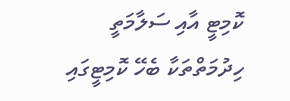ކޮމިޓީ އާއި ސަލާމަތީ ހިދުމަތްތަކާ ބެހޭ ކޮމިޓީގައި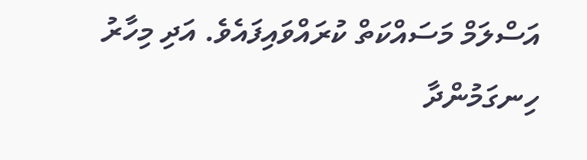އަސްލަމް މަސައްކަތް ކުރައްވައިފައެވެ. އަދި މިހާރު ހިނގަމުންދާ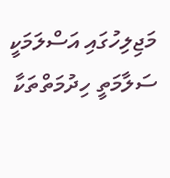މަޖިލިހުގައި އަސްލަމަކީ ސަލާމަތީ ހިދުމަތްތަކާ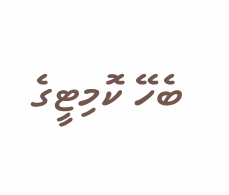ބެހޭ ކޮމިޓީގެ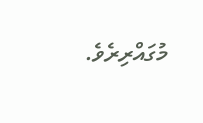މުގައްރިރެވެ.